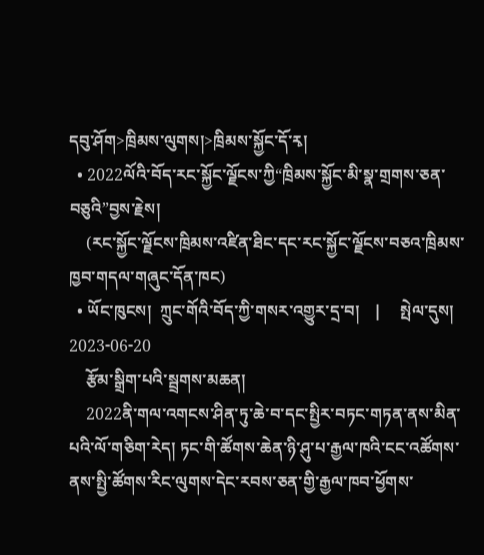དབུ་ཤོག>ཁྲིམས་ལུགས།>ཁྲིམས་སྐྱོང་དོ་རྭ།
  • 2022ལོའི་བོད་རང་སྐྱོང་ལྗོངས་ཀྱི“ཁྲིམས་སྐྱོང་མི་སྣ་གྲགས་ཅན་བཅུའི”བྱས་རྗེས།
    (རང་སྐྱོང་ལྗོངས་ཁྲིམས་འཛིན་ཐིང་དང་རང་སྐྱོང་ལྗོངས་བཅའ་ཁྲིམས་ཁྱབ་གདལ་གཞུང་དོན་ཁང)
  • ཡོང་ཁུངས།  ཀྲུང་གོའི་བོད་ཀྱི་གསར་འགྱུར་དྲ་བ།    |     སྤེལ་དུས།  2023-06-20
    རྩོམ་སྒྲིག་པའི་སྦྲགས་མཆན།
    2022ནི་གལ་འགངས་ཤིན་ཏུ་ཆེ་བ་དང་སྤྱིར་བཏང་གཏན་ནས་མིན་པའི་ལོ་གཅིག་རེད། ཏང་གི་ཚོགས་ཆེན་ཉི་ཤུ་པ་རྒྱལ་ཁའི་ངང་འཚོགས་ནས་སྤྱི་ཚོགས་རིང་ལུགས་དེང་རབས་ཅན་གྱི་རྒྱལ་ཁབ་ཕྱོགས་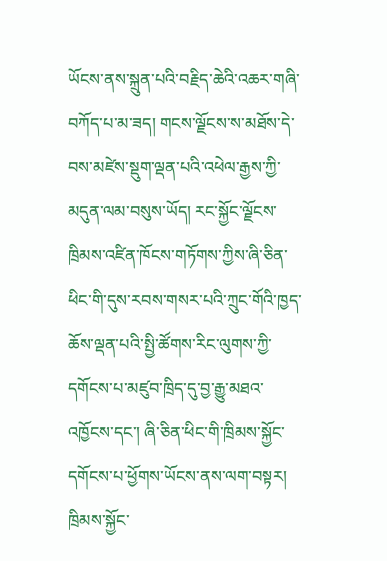ཡོངས་ནས་སྐྲུན་པའི་བརྗིད་ཆེའི་འཆར་གཞི་བཀོད་པ་མ་ཟད། གངས་ལྗོངས་ས་མཐོས་དེ་བས་མཛེས་སྡུག་ལྡན་པའི་འཕེལ་རྒྱས་ཀྱི་མདུན་ལམ་བསུས་ཡོད། རང་སྐྱོང་ལྗོངས་ཁྲིམས་འཛིན་ཁོངས་གཏོགས་ཀྱིས་ཞི་ཅིན་ཕིང་གི་དུས་རབས་གསར་པའི་ཀྲུང་གོའི་ཁྱད་ཆོས་ལྡན་པའི་སྤྱི་ཚོགས་རིང་ལུགས་ཀྱི་དགོངས་པ་མཛུབ་ཁྲིད་དུ་བྱ་རྒྱུ་མཐའ་འཁྱོངས་དང་། ཞི་ཅིན་ཕིང་གི་ཁྲིམས་སྐྱོང་དགོངས་པ་ཕྱོགས་ཡོངས་ནས་ལག་བསྟར། ཁྲིམས་སྐྱོང་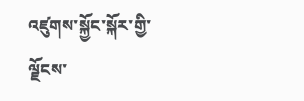འཛུགས་སྐྱོང་སྐོར་གྱི་ལྗོངས་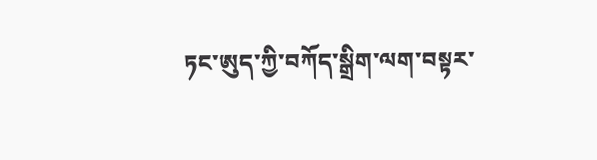ཏང་ཨུད་ཀྱི་བཀོད་སྒྲིག་ལག་བསྟར་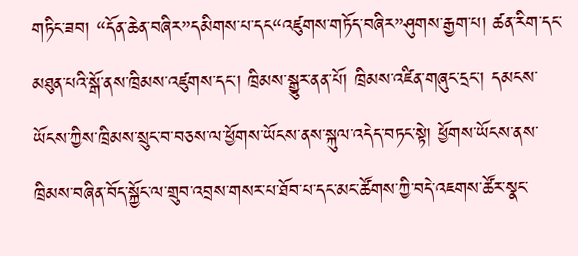གཏིང་ཟབ། “དོན་ཆེན་བཞིར”དམིགས་པ་དང“འཛུགས་གཏོད་བཞིར”ཤུགས་རྒྱག་པ། ཚན་རིག་དང་མཐུན་པའི་སྒོ་ནས་ཁྲིམས་འཛུགས་དང་། ཁྲིམས་སྒྱུར་ནན་པོ། ཁྲིམས་འཛིན་གཞུང་དྲང་། དམངས་ཡོངས་ཀྱིས་ཁྲིམས་སྲུང་བ་བཅས་ལ་ཕྱོགས་ཡོངས་ནས་སྐུལ་འདེད་བཏང་སྟེ། ཕྱོགས་ཡོངས་ནས་ཁྲིམས་བཞིན་བོད་སྐྱོང་ལ་གྲུབ་འབྲས་གསར་པ་ཐོབ་པ་དང་མང་ཚོགས་ཀྱི་བདེ་འཇགས་ཚོར་སྣང་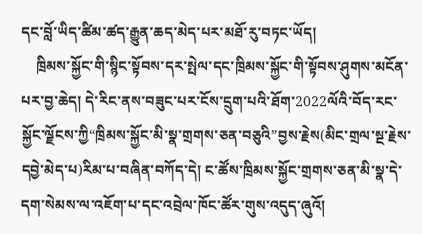དང་བློ་ཡིད་ཚིམ་ཚད་རྒྱུན་ཆད་མེད་པར་མཐོ་རུ་བཏང་ཡོད།
    ཁྲིམས་སྐྱོང་གི་སྙིང་སྟོབས་དར་སྤེལ་དང་ཁྲིམས་སྐྱོང་གི་སྟོབས་ཤུགས་མངོན་པར་བྱ་ཆེད། དེ་རིང་ནས་བཟུང་པར་ངོས་དྲུག་པའི་ཐོག་2022ལོའི་བོད་རང་སྐྱོང་ལྗོངས་ཀྱི“ཁྲིམས་སྐྱོང་མི་སྣ་གྲགས་ཅན་བཅུའི”བྱས་རྗེས(མིང་གྲལ་སྔ་རྗེས་དབྱེ་མེད་པ)རིམ་པ་བཞིན་བཀོད་དེ། ང་ཚོས་ཁྲིམས་སྐྱོང་གྲགས་ཅན་མི་སྣ་དེ་དག་སེམས་ལ་འཇོག་པ་དང་འབྲེལ་ཁོང་ཚོར་གུས་འདུད་ཞུའོ།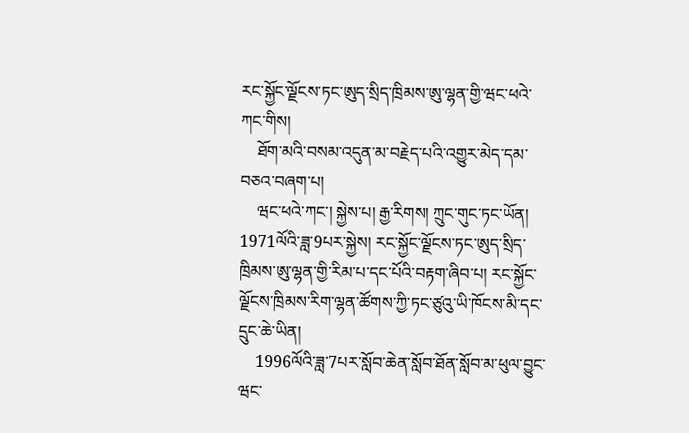རང་སྐྱོང་ལྗོངས་ཏང་ཨུད་སྲིད་ཁྲིམས་ཨུ་ལྷན་གྱི་ཝང་ཕའེ་ཀང་གིས།
    ཐོག་མའི་བསམ་འདུན་མ་བརྗེད་པའི་འགྱུར་མེད་དམ་བཅའ་བཞག་པ།
    ཝང་ཕའེ་ཀང་། སྐྱེས་པ། རྒྱ་རིགས། ཀྲུང་གུང་ཏང་ཡོན། 1971ལོའི་ཟླ་9པར་སྐྱེས། རང་སྐྱོང་ལྗོངས་ཏང་ཨུད་སྲིད་ཁྲིམས་ཨུ་ལྷན་གྱི་རིམ་པ་དང་པོའི་བརྟག་ཞིབ་པ། རང་སྐྱོང་ལྗོངས་ཁྲིམས་རིག་ལྷན་ཚོགས་ཀྱི་ཏང་ཙུའུ་ཡི་ཁོངས་མི་དང་དྲུང་ཆེ་ཡིན།
    1996ལོའི་ཟླ་7པར་སློབ་ཆེན་སློབ་ཐོན་སློབ་མ་ཕུལ་བྱུང་ཝང་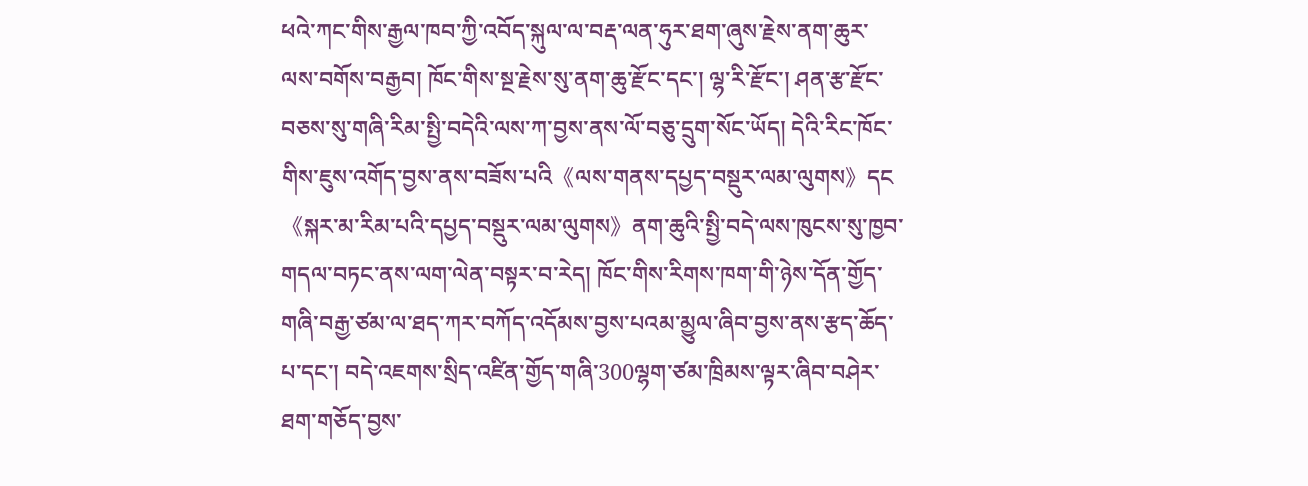ཕའེ་ཀང་གིས་རྒྱལ་ཁབ་ཀྱི་འབོད་སྐུལ་ལ་བརྡ་ལན་ཧུར་ཐག་ཞུས་རྗེས་ནག་ཆུར་ལས་བགོས་བརྒྱབ། ཁོང་གིས་སྔ་རྗེས་སུ་ནག་ཆུ་རྫོང་དང་། ལྷ་རི་རྫོང་། ཤན་རྩ་རྫོང་བཅས་སུ་གཞི་རིམ་སྤྱི་བདེའི་ལས་ཀ་བྱས་ནས་ལོ་བཅུ་དྲུག་སོང་ཡོད། དེའི་རིང་ཁོང་གིས་ཇུས་འགོད་བྱས་ནས་བཟོས་པའི《ལས་གནས་དཔྱད་བསྡུར་ལམ་ལུགས》དང《སྐར་མ་རིམ་པའི་དཔྱད་བསྡུར་ལམ་ལུགས》ནག་ཆུའི་སྤྱི་བདེ་ལས་ཁུངས་སུ་ཁྱབ་གདལ་བཏང་ནས་ལག་ལེན་བསྟར་བ་རེད། ཁོང་གིས་རིགས་ཁག་གི་ཉེས་དོན་གྱོད་གཞི་བརྒྱ་ཙམ་ལ་ཐད་ཀར་བཀོད་འདོམས་བྱས་པའམ་མྱུལ་ཞིབ་བྱས་ནས་རྩད་ཆོད་པ་དང་། བདེ་འཇགས་སྲིད་འཛིན་གྱོད་གཞི་300ལྷག་ཙམ་ཁྲིམས་ལྟར་ཞིབ་བཤེར་ཐག་གཅོད་བྱས་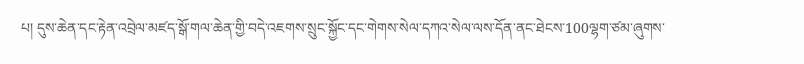པ། དུས་ཆེན་དང་རྟེན་འབྲེལ་མཛད་སྒོ་གལ་ཆེན་གྱི་བདེ་འཇགས་སྲུང་སྐྱོང་དང་གེགས་སེལ་དཀའ་སེལ་ལས་དོན་ནང་ཐེངས་100ལྷག་ཙམ་ཞུགས་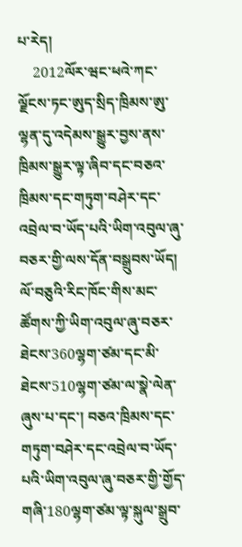པ་རེད།
    2012ལོར་ཝང་ཕའེ་ཀང་ལྗོངས་ཏང་ཨུད་སྲིད་ཁྲིམས་ཨུ་ལྷན་དུ་འདེམས་སྒྱུར་བྱས་ནས་ཁྲིམས་སྒྱུར་ལྟ་ཞིབ་དང་བཅའ་ཁྲིམས་དང་གཏུག་བཤེར་དང་འབྲེལ་བ་ཡོད་པའི་ཡིག་འབུལ་ཞུ་བཅར་གྱི་ལས་དོན་བསྒྲུབས་ཡོད། ལོ་བཅུའི་རིང་ཁོང་གིས་མང་ཚོགས་ཀྱི་ཡིག་འབུལ་ཞུ་བཅར་ཐེངས་360ལྷག་ཙམ་དང་མི་ཐེངས་510ལྷག་ཙམ་ལ་སྣེ་ལེན་ཞུས་པ་དང་། བཅའ་ཁྲིམས་དང་གཏུག་བཤེར་དང་འབྲེལ་བ་ཡོད་པའི་ཡིག་འབུལ་ཞུ་བཅར་གྱི་གྱོད་གཞི་180ལྷག་ཙམ་ལྟ་སྐུལ་སྒྲུབ་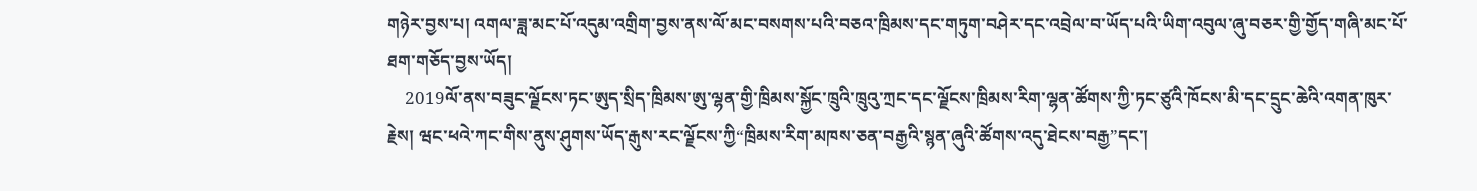གཉེར་བྱས་པ། འགལ་ཟླ་མང་པོ་འདུམ་འགྲིག་བྱས་ནས་ལོ་མང་བསགས་པའི་བཅའ་ཁྲིམས་དང་གཏུག་བཤེར་དང་འབྲེལ་བ་ཡོད་པའི་ཡིག་འབུལ་ཞུ་བཅར་གྱི་གྱོད་གཞི་མང་པོ་ཐག་གཅོད་བྱས་ཡོད།
    2019ལོ་ནས་བཟུང་ལྗོངས་ཏང་ཨུད་སྲིད་ཁྲིམས་ཨུ་ལྷན་གྱི་ཁྲིམས་སྐྱོང་ཁྲུའི་ཁྲུའུ་ཀྲང་དང་ལྗོངས་ཁྲིམས་རིག་ལྷན་ཚོགས་ཀྱི་ཏང་ཙུའི་ཁོངས་མི་དང་དྲུང་ཆེའི་འགན་ཁུར་རྗེས། ཝང་ཕའེ་ཀང་གིས་ནུས་ཤུགས་ཡོད་རྒུས་རང་ལྗོངས་ཀྱི“ཁྲིམས་རིག་མཁས་ཅན་བརྒྱའི་སྙན་ཞུའི་ཚོགས་འདུ་ཐེངས་བརྒྱ”དང་།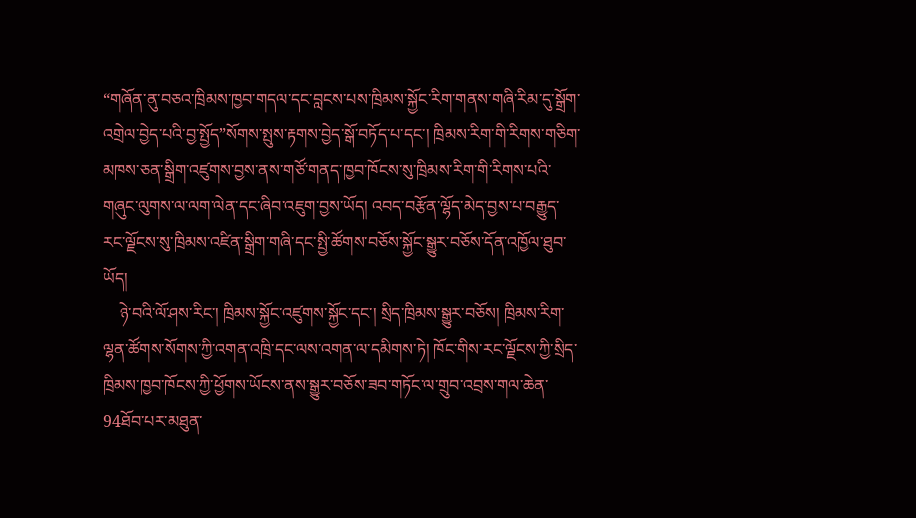“གཞོན་ནུ་བཅའ་ཁྲིམས་ཁྱབ་གདལ་དང་བླངས་པས་ཁྲིམས་སྐྱོང་རིག་གནས་གཞི་རིམ་དུ་སྒྲོག་འགྲེལ་བྱེད་པའི་བྱ་སྤྱོད”སོགས་སྤུས་རྟགས་བྱེད་སྒོ་བཏོད་པ་དང་། ཁྲིམས་རིག་གི་རིགས་གཅིག་མཁས་ཅན་སྒྲིག་འཛུགས་བྱས་ནས་གཙོ་གནད་ཁྱབ་ཁོངས་སུ་ཁྲིམས་རིག་གི་རིགས་པའི་གཞུང་ལུགས་ལ་ལག་ལེན་དང་ཞིབ་འཇུག་བྱས་ཡོད། འབད་བརྩོན་ལྷོད་མེད་བྱས་པ་བརྒྱུད་རང་ལྗོངས་སུ་ཁྲིམས་འཛིན་སྒྲིག་གཞི་དང་སྤྱི་ཚོགས་བཅོས་སྐྱོང་སྒྱུར་བཅོས་དོན་འཁྱོལ་ཐུབ་ཡོད།
    ཉེ་བའི་ལོ་ཤས་རིང་། ཁྲིམས་སྐྱོང་འཛུགས་སྐྱོང་དང་། སྲིད་ཁྲིམས་སྒྱུར་བཅོས། ཁྲིམས་རིག་ལྷན་ཚོགས་སོགས་ཀྱི་འགན་འཁྲི་དང་ལས་འགན་ལ་དམིགས་ཏེ། ཁོང་གིས་རང་ལྗོངས་ཀྱི་སྲིད་ཁྲིམས་ཁྱབ་ཁོངས་ཀྱི་ཕྱོགས་ཡོངས་ནས་སྒྱུར་བཅོས་ཟབ་གཏོང་ལ་གྲུབ་འབྲས་གལ་ཆེན་94ཐོབ་པར་མཐུན་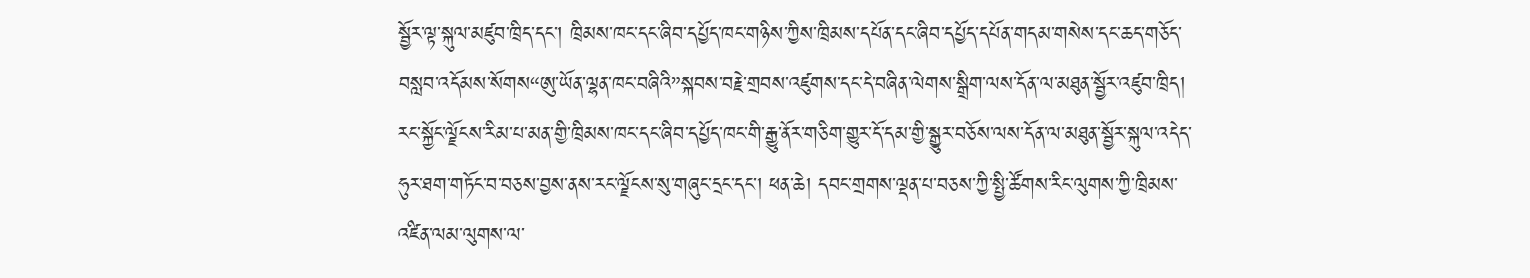སྦྱོར་ལྟ་སྐུལ་མཛུབ་ཁྲིད་དང་། ཁྲིམས་ཁང་དང་ཞིབ་དཔྱོད་ཁང་གཉིས་ཀྱིས་ཁྲིམས་དཔོན་དང་ཞིབ་དཔྱོད་དཔོན་གདམ་གསེས་དང་ཆད་གཅོད་བསླབ་འདོམས་སོགས“ཨུ་ཡོན་ལྷན་ཁང་བཞིའི”སྐབས་བརྗེ་གྲབས་འཛུགས་དང་དེ་བཞིན་ལེགས་སྒྲིག་ལས་དོན་ལ་མཐུན་སྦྱོར་འཛུབ་ཁྲིད། རང་སྐྱོང་ལྗོངས་རིམ་པ་མན་གྱི་ཁྲིམས་ཁང་དང་ཞིབ་དཔྱོད་ཁང་གི་རྒྱུ་ནོར་གཅིག་གྱུར་དོ་དམ་གྱི་སྒྱུར་བཅོས་ལས་དོན་ལ་མཐུན་སྦྱོར་སྐུལ་འདེད་ཧུར་ཐག་གཏོང་བ་བཅས་བྱས་ནས་རང་ལྗོངས་སུ་གཞུང་དྲང་དང་། ཕན་ཆེ། དབང་གྲགས་ལྡན་པ་བཅས་ཀྱི་སྤྱི་ཚོགས་རིང་ལུགས་ཀྱི་ཁྲིམས་འཛིན་ལམ་ལུགས་ལ་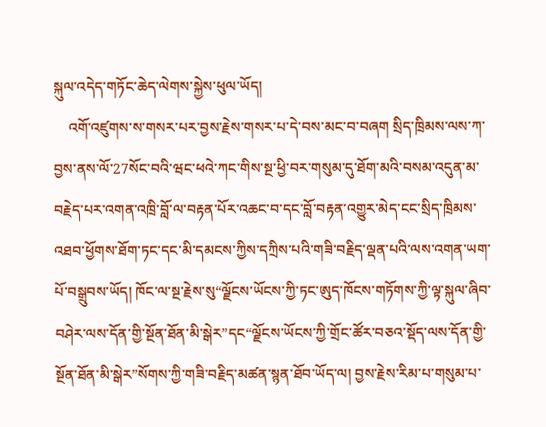སྐུལ་འདེད་གཏོང་ཆེད་ལེགས་སྐྱེས་ཕུལ་ཡོད།
    འགོ་འཛུགས་ས་གསར་པར་བྱས་རྗེས་གསར་པ་དེ་བས་མང་བ་བཞག སྲིད་ཁྲིམས་ལས་ཀ་བྱས་ནས་ལོ་27སོང་བའི་ཝང་ཕའེ་ཀང་གིས་སྔ་ཕྱི་བར་གསུམ་དུ་ཐོག་མའི་བསམ་འདུན་མ་བརྗེད་པར་འགན་འཁྲི་བློ་ལ་བརྟན་པོར་འཆང་བ་དང་བློ་བརྟན་འགྱུར་མེད་ངང་སྲིད་ཁྲིམས་འཐབ་ཕྱོགས་ཐོག་ཏང་དང་མི་དམངས་ཀྱིས་དཀྲིས་པའི་གཟི་བརྗིད་ལྡན་པའི་ལས་འགན་ཡག་པོ་བསྒྲུབས་ཡོད། ཁོང་ལ་སྔ་རྗེས་སུ“ལྗོངས་ཡོངས་ཀྱི་ཏང་ཨུད་ཁོངས་གཏོགས་ཀྱི་ལྟ་སྐུལ་ཞིབ་བཤེར་ལས་དོན་གྱི་སྔོན་ཐོན་མི་སྒེར”དང“ལྗོངས་ཡོངས་ཀྱི་གྲོང་ཚོར་བཅའ་སྡོད་ལས་དོན་གྱི་སྔོན་ཐོན་མི་སྒེར”སོགས་ཀྱི་གཟི་བརྗིད་མཚན་སྙན་ཐོབ་ཡོད་ལ། བྱས་རྗེས་རིམ་པ་གསུམ་པ་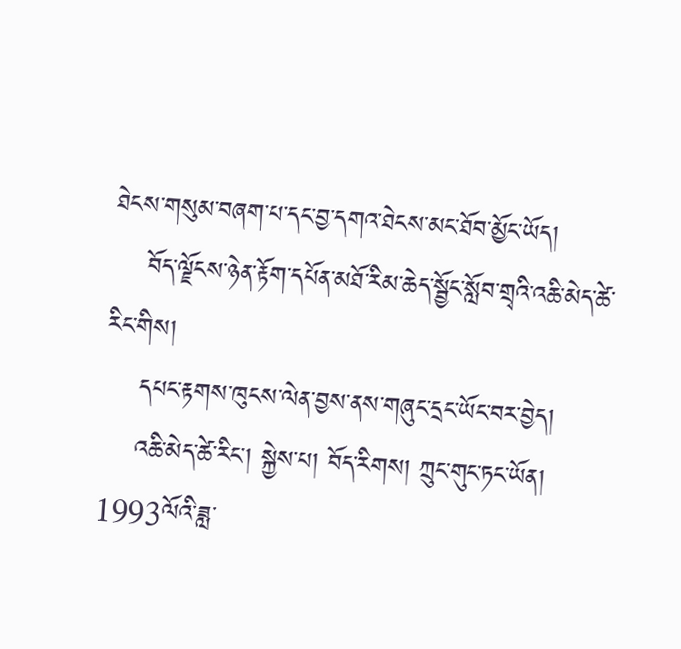ཐེངས་གསུམ་བཞག་པ་དང་བྱ་དགའ་ཐེངས་མང་ཐོབ་མྱོང་ཡོད།
    བོད་ལྗོངས་ཉེན་རྟོག་དཔོན་མཐོ་རིམ་ཆེད་སྦྱོང་སློབ་གྲྭའི་འཆི་མེད་ཚེ་རིང་གིས།
    དཔང་རྟགས་ཁུངས་ལེན་བྱས་ནས་གཞུང་དྲང་ཡོང་བར་བྱེད།
    འཆི་མེད་ཚེ་རིང་། སྐྱེས་པ། བོད་རིགས། ཀྲུང་གུང་ཏང་ཡོན། 1993ལོའི་ཟླ་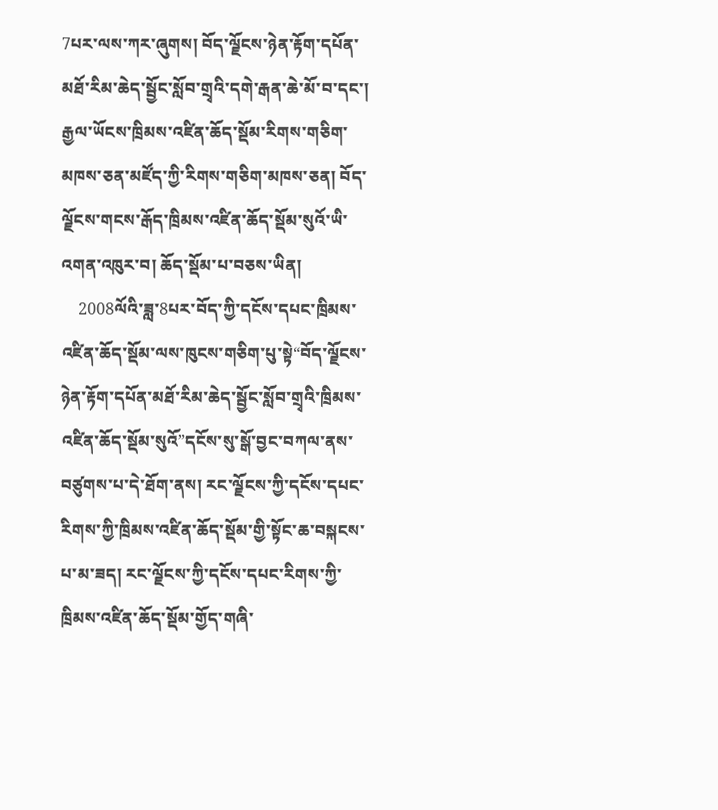7པར་ལས་ཀར་ཞུགས། བོད་ལྗོངས་ཉེན་རྟོག་དཔོན་མཐོ་རིམ་ཆེད་སྦྱོང་སློབ་གྲྭའི་དགེ་རྒན་ཆེ་མོ་བ་དང་། རྒྱལ་ཡོངས་ཁྲིམས་འཛིན་ཆོད་སྡོམ་རིགས་གཅིག་མཁས་ཅན་མཛོད་ཀྱི་རིགས་གཅིག་མཁས་ཅན། བོད་ལྗོངས་གངས་རྒོད་ཁྲིམས་འཛིན་ཆོད་སྡོམ་སུའོ་ཡི་འགན་འཁུར་བ། ཆོད་སྡོམ་པ་བཅས་ཡིན།
    2008ལོའི་ཟླ་8པར་བོད་ཀྱི་དངོས་དཔང་ཁྲིམས་འཛིན་ཆོད་སྡོམ་ལས་ཁུངས་གཅིག་པུ་སྟེ“བོད་ལྗོངས་ཉེན་རྟོག་དཔོན་མཐོ་རིམ་ཆེད་སྦྱོང་སློབ་གྲྭའི་ཁྲིམས་འཛིན་ཆོད་སྡོམ་སུའོ”དངོས་སུ་སྒོ་བྱང་བཀལ་ནས་བཙུགས་པ་དེ་ཐོག་ནས། རང་ལྗོངས་ཀྱི་དངོས་དཔང་རིགས་ཀྱི་ཁྲིམས་འཛིན་ཆོད་སྡོམ་གྱི་སྟོང་ཆ་བསྐངས་པ་མ་ཟད། རང་ལྗོངས་ཀྱི་དངོས་དཔང་རིགས་ཀྱི་ཁྲིམས་འཛིན་ཆོད་སྡོམ་གྱོད་གཞི་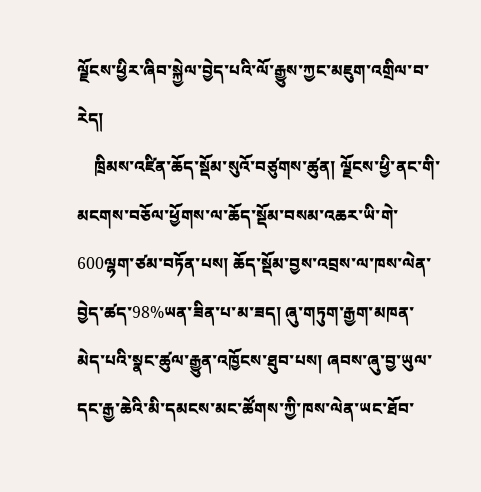ལྗོངས་ཕྱིར་ཞིབ་སྐྱེལ་བྱེད་པའི་ལོ་རྒྱུས་ཀྱང་མཇུག་འགྲིལ་བ་རེད།
    ཁྲིམས་འཛིན་ཆོད་སྡོམ་སུའོ་བཙུགས་ཚུན། ལྗོངས་ཕྱི་ནང་གི་མངགས་བཅོལ་ཕྱོགས་ལ་ཆོད་སྡོམ་བསམ་འཆར་ཡི་གེ་600ལྷག་ཙམ་བཏོན་པས། ཆོད་སྡོམ་བྱས་འབྲས་ལ་ཁས་ལེན་བྱེད་ཚད་98%ཡན་ཟིན་པ་མ་ཟད། ཞུ་གཏུག་རྒྱག་མཁན་མེད་པའི་སྣང་ཚུལ་རྒྱུན་འཁྱོངས་ཐུབ་པས། ཞབས་ཞུ་བྱ་ཡུལ་དང་རྒྱ་ཆེའི་མི་དམངས་མང་ཚོགས་ཀྱི་ཁས་ལེན་ཡང་ཐོབ་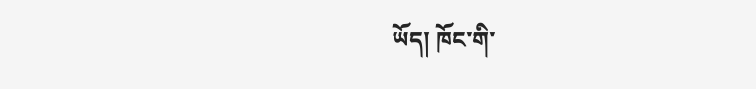ཡོད། ཁོང་གི་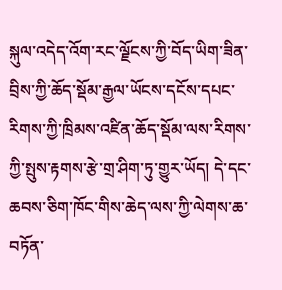སྐུལ་འདེད་འོག་རང་ལྗོངས་ཀྱི་བོད་ཡིག་ཟིན་བྲིས་ཀྱི་ཆོད་སྡོམ་རྒྱལ་ཡོངས་དངོས་དཔང་རིགས་ཀྱི་ཁྲིམས་འཛིན་ཆོད་སྡོམ་ལས་རིགས་ཀྱི་སྤུས་རྟགས་རྩེ་གྲ་ཤིག་ཏུ་གྱུར་ཡོད། དེ་དང་ཆབས་ཅིག་ཁོང་གིས་ཆེད་ལས་ཀྱི་ལེགས་ཆ་བཏོན་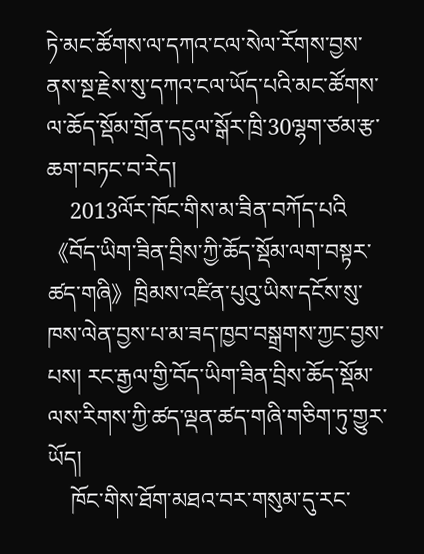ཏེ་མང་ཚོགས་ལ་དཀའ་ངལ་སེལ་རོགས་བྱས་ནས་སྔ་རྗེས་སུ་དཀའ་ངལ་ཡོད་པའི་མང་ཚོགས་ལ་ཆོད་སྡོམ་གྲོན་དངུལ་སྒོར་ཁྲི་30ལྷག་ཙམ་རྩ་ཆག་བཏང་བ་རེད།
    2013ལོར་ཁོང་གིས་མ་ཟིན་བཀོད་པའི《བོད་ཡིག་ཟིན་བྲིས་ཀྱི་ཆོད་སྡོམ་ལག་བསྟར་ཚད་གཞི》ཁྲིམས་འཛིན་པུའུ་ཡིས་དངོས་སུ་ཁས་ལེན་བྱས་པ་མ་ཟད་ཁྱབ་བསྒྲགས་ཀྱང་བྱས་པས། རང་རྒྱལ་གྱི་བོད་ཡིག་ཟིན་བྲིས་ཆོད་སྡོམ་ལས་རིགས་ཀྱི་ཚད་ལྡན་ཚད་གཞི་གཅིག་ཏུ་གྱུར་ཡོད།
    ཁོང་གིས་ཐོག་མཐའ་བར་གསུམ་དུ་རང་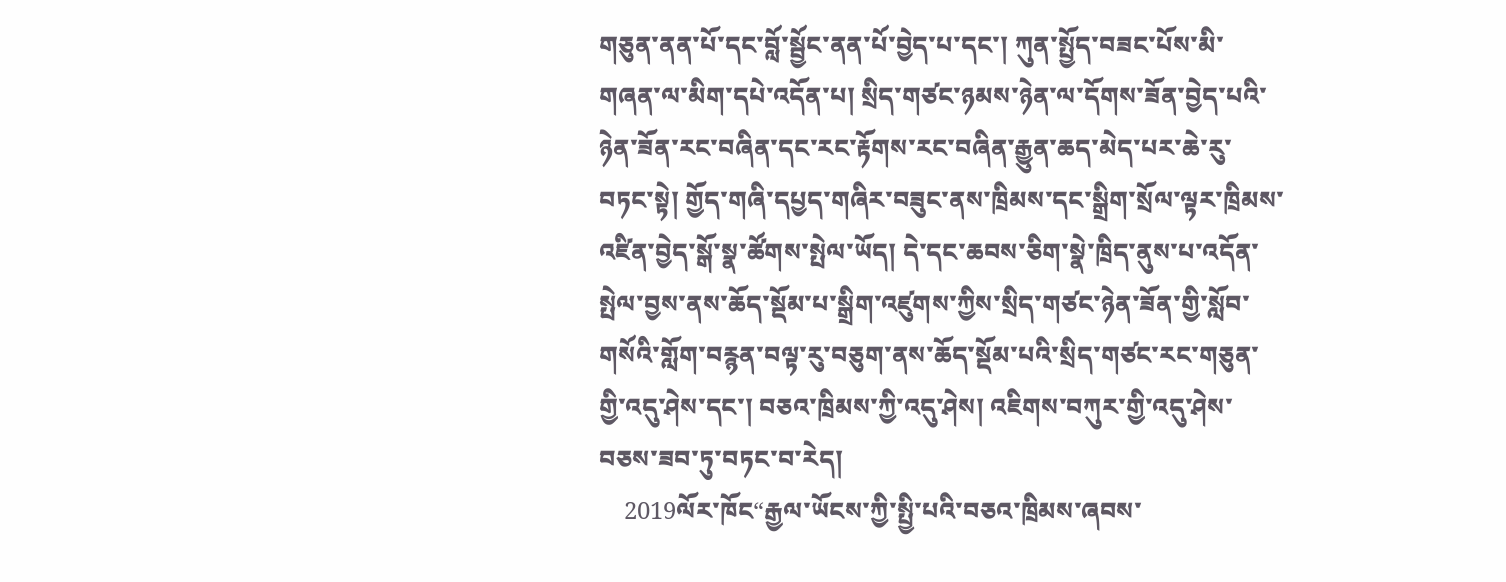གཅུན་ནན་པོ་དང་བློ་སྦྱོང་ནན་པོ་བྱེད་པ་དང་། ཀུན་སྤྱོད་བཟང་པོས་མི་གཞན་ལ་མིག་དཔེ་འདོན་པ། སྲིད་གཙང་ཉམས་ཉེན་ལ་དོགས་ཟོན་བྱེད་པའི་ཉེན་ཟོན་རང་བཞིན་དང་རང་རྟོགས་རང་བཞིན་རྒྱུན་ཆད་མེད་པར་ཆེ་རུ་བཏང་སྟེ། གྱོད་གཞི་དཔྱད་གཞིར་བཟུང་ནས་ཁྲིམས་དང་སྒྲིག་སྲོལ་ལྟར་ཁྲིམས་འཛིན་བྱེད་སྒོ་སྣ་ཚོགས་སྤེལ་ཡོད། དེ་དང་ཆབས་ཅིག་སྣེ་ཁྲིད་ནུས་པ་འདོན་སྤེལ་བྱས་ནས་ཆོད་སྡོམ་པ་སྒྲིག་འཛུགས་ཀྱིས་སྲིད་གཙང་ཉེན་ཟོན་གྱི་སློབ་གསོའི་གློག་བརྙན་བལྟ་རུ་བཅུག་ནས་ཆོད་སྡོམ་པའི་སྲིད་གཙང་རང་གཅུན་གྱི་འདུ་ཤེས་དང་། བཅའ་ཁྲིམས་ཀྱི་འདུ་ཤེས། འཇིགས་བཀུར་གྱི་འདུ་ཤེས་བཅས་ཟབ་ཏུ་བཏང་བ་རེད།
    2019ལོར་ཁོང“རྒྱལ་ཡོངས་ཀྱི་སྤྱི་པའི་བཅའ་ཁྲིམས་ཞབས་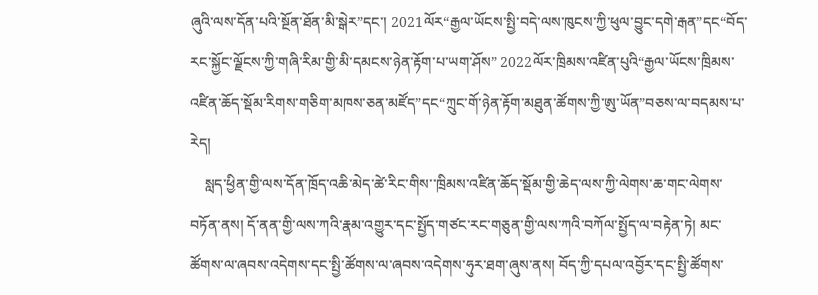ཞུའི་ལས་དོན་པའི་སྔོན་ཐོན་མི་སྒེར”དང་། 2021ལོར“རྒྱལ་ཡོངས་སྤྱི་བདེ་ལས་ཁུངས་ཀྱི་ཕུལ་བྱུང་དགེ་རྒན”དང“བོད་རང་སྐྱོང་ལྗོངས་ཀྱི་གཞི་རིམ་གྱི་མི་དམངས་ཉེན་རྟོག་པ་ཡག་ཤོས” 2022ལོར་ཁྲིམས་འཛིན་པུའི“རྒྱལ་ཡོངས་ཁྲིམས་འཛིན་ཆོད་སྡོམ་རིགས་གཅིག་མཁས་ཅན་མཛོད”དང“ཀྲུང་གོ་ཉེན་རྟོག་མཐུན་ཚོགས་ཀྱི་ཨུ་ཡོན”བཅས་ལ་བདམས་པ་རེད།
    སླད་ཕྱིན་གྱི་ལས་དོན་ཁྲོད་འཆི་མེད་ཚེ་རིང་གིས་་ཁྲིམས་འཛིན་ཆོད་སྡོམ་གྱི་ཆེད་ལས་ཀྱི་ལེགས་ཆ་གང་ལེགས་བཏོན་ནས། དོ་ནན་གྱི་ལས་ཀའི་རྣམ་འགྱུར་དང་སྤྱོད་གཙང་རང་གཅུན་གྱི་ལས་ཀའི་བཀོལ་སྤྱོད་ལ་བརྟེན་ཏེ། མང་ཚོགས་ལ་ཞབས་འདེགས་དང་སྤྱི་ཚོགས་ལ་ཞབས་འདེགས་ཧུར་ཐག་ཞུས་ནས། བོད་ཀྱི་དཔལ་འབྱོར་དང་སྤྱི་ཚོགས་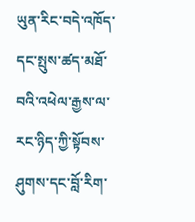ཡུན་རིང་བདེ་འཁོད་དང་སྤུས་ཚད་མཐོ་བའི་འཕེལ་རྒྱས་ལ་རང་ཉིད་ཀྱི་སྟོབས་ཤུགས་དང་བློ་རིག་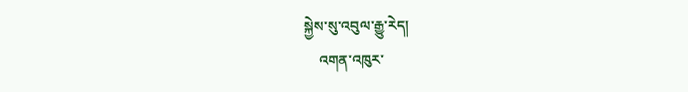སྐྱེས་སུ་འབུལ་རྒྱུ་རེད།
    འགན་འཁུར་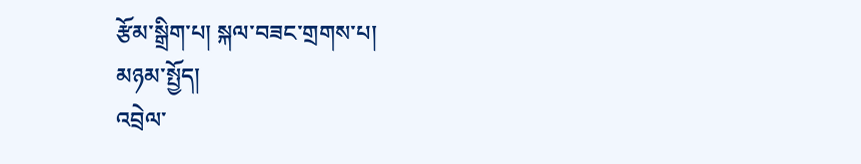རྩོམ་སྒྲིག་པ། སྐལ་བཟང་གྲགས་པ།
མཉམ་སྤྱོད།
འབྲེལ་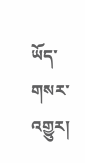ཡོད་གསར་འགྱུར།